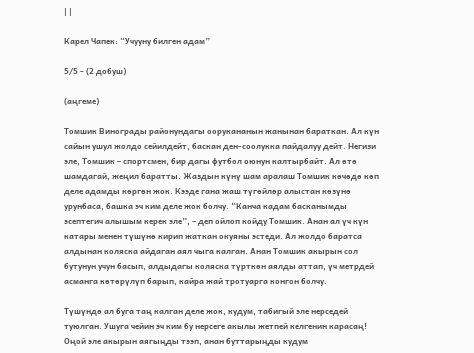| |

Карел Чапек: “Учууну билген адам”

5/5 - (2 добуш)

(аңгеме)

Томшик Винограды районундагы оорукананын жанынан бараткан. Ал күн сайын ушул жолдо сейилдейт, баскан ден-соолукка пайдалуу дейт. Негизи эле, Томшик – спортсмен, бир дагы футбол оюнун калтырбайт. Ал өтө шамдагай, жеңил баратты. Жаздын күнү шам аралаш Томшик көчөдө көп деле адамды көргөн жок. Кээде гана жаш түгөйлөр алыстан көзүнө урунбаса, башка эч ким деле жок болчу. “Канча кадам басканымды эсептегич алышым керек эле”, – деп ойлоп койду Томшик. Анан ал үч күн катары менен түшүнө кирип жаткан окуяны эстеди. Ал жолдо баратса алдынан коляска айдаган аял чыга калган. Анан Томшик акырын сол бутунун учун басып, алдыдагы коляска түрткөн аялды аттап, үч метрдей асманга көтөрүлүп барып, кайра жай тротуарга конгон болчу.

Түшүндө ал буга таң калган деле жок, кудум, табигый эле нерседей туюлган. Ушуга чейин эч ким бу нерсеге акылы жетпей келгенин карасаң! Оңой эле акырын аягыңды тээп, анан буттарыңды кудум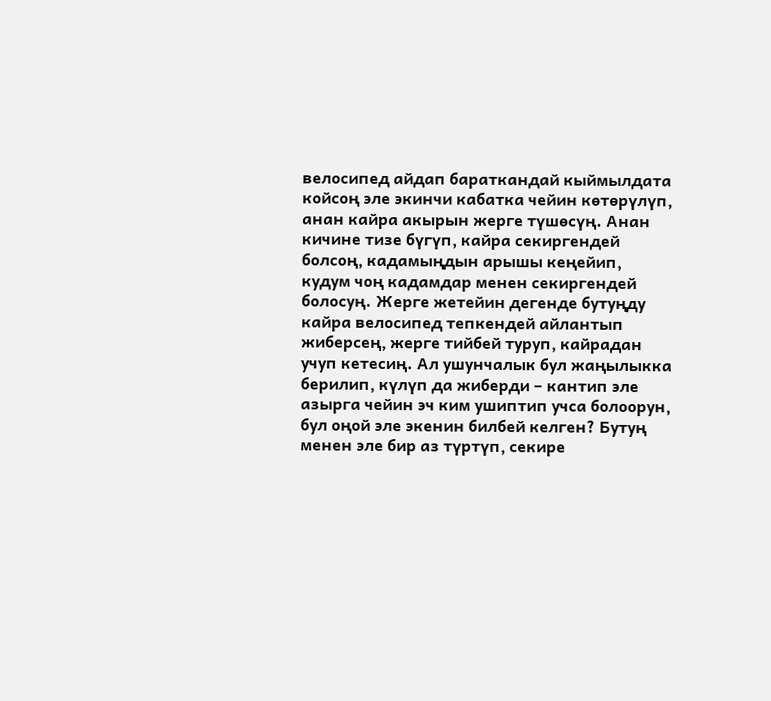велосипед айдап бараткандай кыймылдата койсоң эле экинчи кабатка чейин көтөрүлүп, анан кайра акырын жерге түшөсүң. Анан кичине тизе бүгүп, кайра секиргендей болсоң, кадамыңдын арышы кеңейип, кудум чоң кадамдар менен секиргендей болосуң. Жерге жетейин дегенде бутуңду кайра велосипед тепкендей айлантып жиберсең, жерге тийбей туруп, кайрадан учуп кетесиң. Ал ушунчалык бул жаңылыкка берилип, күлүп да жиберди – кантип эле азырга чейин эч ким ушиптип учса болоорун, бул оңой эле экенин билбей келген? Бутуң менен эле бир аз түртүп, секире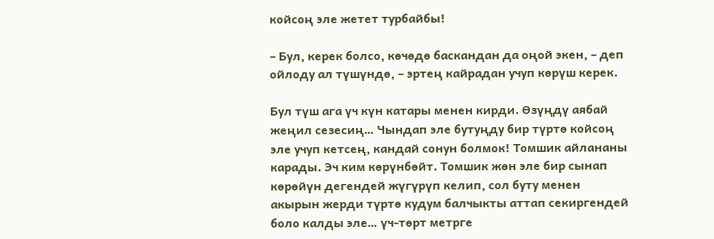койсоң эле жетет турбайбы!

– Бул, керек болсо, көчөдө баскандан да оңой экен, – деп ойлоду ал түшүндө, – эртең кайрадан учуп көрүш керек.

Бул түш ага үч күн катары менен кирди. Өзүңдү аябай жеңил сезесиң… Чындап эле бутуңду бир түртө койсоң эле учуп кетсең, кандай сонун болмок! Томшик айлананы карады. Эч ким көрүнбөйт. Томшик жөн эле бир сынап көрөйүн дегендей жүгүрүп келип, сол буту менен акырын жерди түртө кудум балчыкты аттап секиргендей боло калды эле… үч-төрт метрге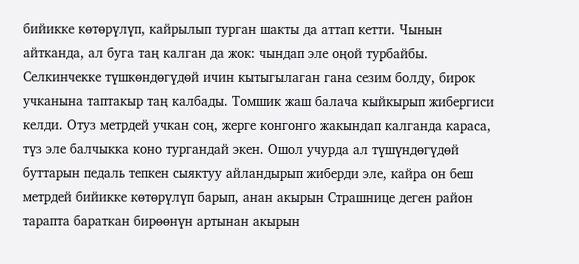бийикке көтөрүлүп, кайрылып турган шакты да аттап кетти. Чынын айтканда, ал буга таң калган да жок: чындап эле оңой турбайбы. Селкинчекке түшкөндөгүдөй ичин кытыгылаган гана сезим болду, бирок учканына таптакыр таң калбады. Томшик жаш балача кыйкырып жибергиси келди. Отуз метрдей учкан соң, жерге конгонго жакындап калганда караса, түз эле балчыкка коно тургандай экен. Ошол учурда ал түшүндөгүдөй буттарын педаль тепкен сыяктуу айландырып жиберди эле, кайра он беш метрдей бийикке көтөрүлүп барып, анан акырын Страшнице деген район тарапта бараткан бирөөнүн артынан акырын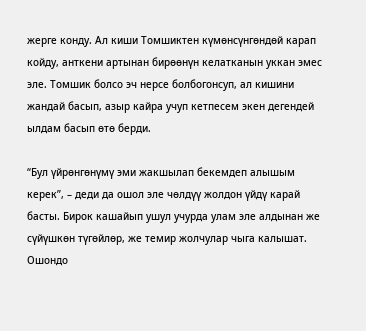жерге конду. Ал киши Томшиктен күмөнсүнгөндөй карап койду, анткени артынан бирөөнүн келатканын уккан эмес эле. Томшик болсо эч нерсе болбогонсуп, ал кишини жандай басып, азыр кайра учуп кетпесем экен дегендей ылдам басып өтө берди.

“Бул үйрөнгөнүмү эми жакшылап бекемдеп алышым керек”, – деди да ошол эле чөлдүү жолдон үйдү карай басты. Бирок кашайып ушул учурда улам эле алдынан же сүйүшкөн түгөйлөр, же темир жолчулар чыга калышат. Ошондо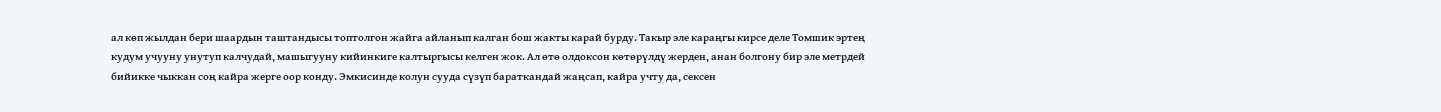ал көп жылдан бери шаардын таштандысы топтолгон жайга айланып калган бош жакты карай бурду. Такыр эле караңгы кирсе деле Томшик эртең кудум учууну унутуп калчудай, машыгууну кийинкиге калтыргысы келген жок. Ал өтө олдоксон көтөрүлдү жерден, анан болгону бир эле метрдей бийикке чыккан соң кайра жерге оор конду. Эмкисинде колун сууда сүзүп бараткандай жаңсап, кайра учту да, сексен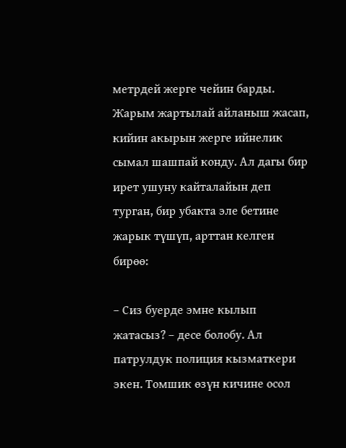метрдей жерге чейин барды. Жарым жартылай айланыш жасап, кийин акырын жерге ийнелик сымал шашпай конду. Ал дагы бир ирет ушуну кайталайын деп турган, бир убакта эле бетине жарык түшүп, арттан келген бирөө:

– Сиз буерде эмне кылып жатасыз? – десе болобу. Ал патрулдук полиция кызматкери экен. Томшик өзүн кичине осол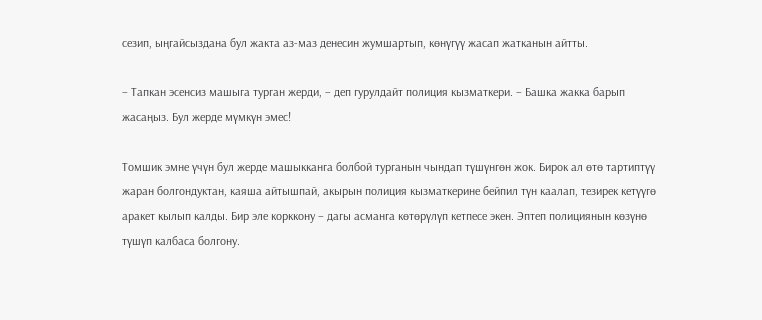сезип, ыңгайсыздана бул жакта аз-маз денесин жумшартып, көнүгүү жасап жатканын айтты.

– Тапкан эсенсиз машыга турган жерди, – деп гурулдайт полиция кызматкери. – Башка жакка барып жасаңыз. Бул жерде мүмкүн эмес!

Томшик эмне үчүн бул жерде машыкканга болбой турганын чындап түшүнгөн жок. Бирок ал өтө тартиптүү жаран болгондуктан, каяша айтышпай, акырын полиция кызматкерине бейпил түн каалап, тезирек кетүүгө аракет кылып калды. Бир эле корккону – дагы асманга көтөрүлүп кетпесе экен. Эптеп полициянын көзүнө түшүп калбаса болгону.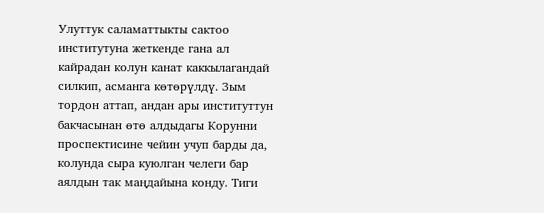Улуттук саламаттыкты сактоо институтуна жеткенде гана ал кайрадан колун канат каккылагандай силкип, асманга көтөрүлдү. Зым тордон аттап, андан ары институттун бакчасынан өтө алдыдагы Корунни проспектисине чейин учуп барды да, колунда сыра куюлган челеги бар аялдын так маңдайына конду. Тиги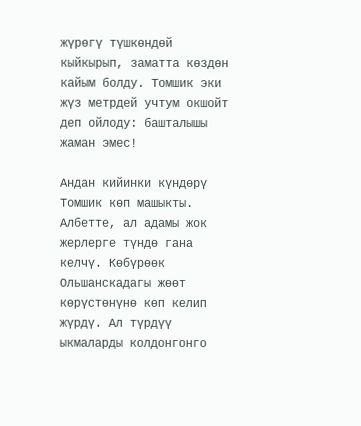жүрөгү түшкөндөй кыйкырып, заматта көздөн кайым болду. Томшик эки жүз метрдей учтум окшойт деп ойлоду: башталышы жаман эмес!

Андан кийинки күндөрү Томшик көп машыкты. Албетте, ал адамы жок жерлерге түндө гана келчү. Көбүрөөк Ольшанскадагы жөөт көрүстөнүнө көп келип жүрдү. Ал түрдүү ыкмаларды колдонгонго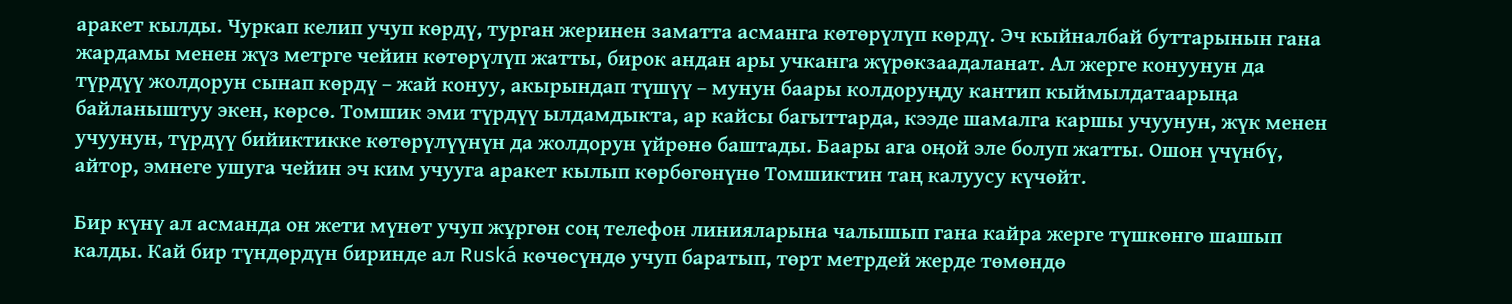аракет кылды. Чуркап келип учуп көрдү, турган жеринен заматта асманга көтөрүлүп көрдү. Эч кыйналбай буттарынын гана жардамы менен жүз метрге чейин көтөрүлүп жатты, бирок андан ары учканга жүрөкзаадаланат. Ал жерге конуунун да түрдүү жолдорун сынап көрдү – жай конуу, акырындап түшүү – мунун баары колдоруңду кантип кыймылдатаарыңа байланыштуу экен, көрсө. Томшик эми түрдүү ылдамдыкта, ар кайсы багыттарда, кээде шамалга каршы учуунун, жүк менен учуунун, түрдүү бийиктикке көтөрүлүүнүн да жолдорун үйрөнө баштады. Баары ага оңой эле болуп жатты. Ошон үчүнбү, айтор, эмнеге ушуга чейин эч ким учууга аракет кылып көрбөгөнүнө Томшиктин таң калуусу күчөйт.

Бир күнү ал асманда он жети мүнөт учуп жұргөн соң телефон линияларына чалышып гана кайра жерге түшкөнгө шашып калды. Кай бир түндөрдүн биринде ал Ruská көчөсүндө учуп баратып, төрт метрдей жерде төмөндө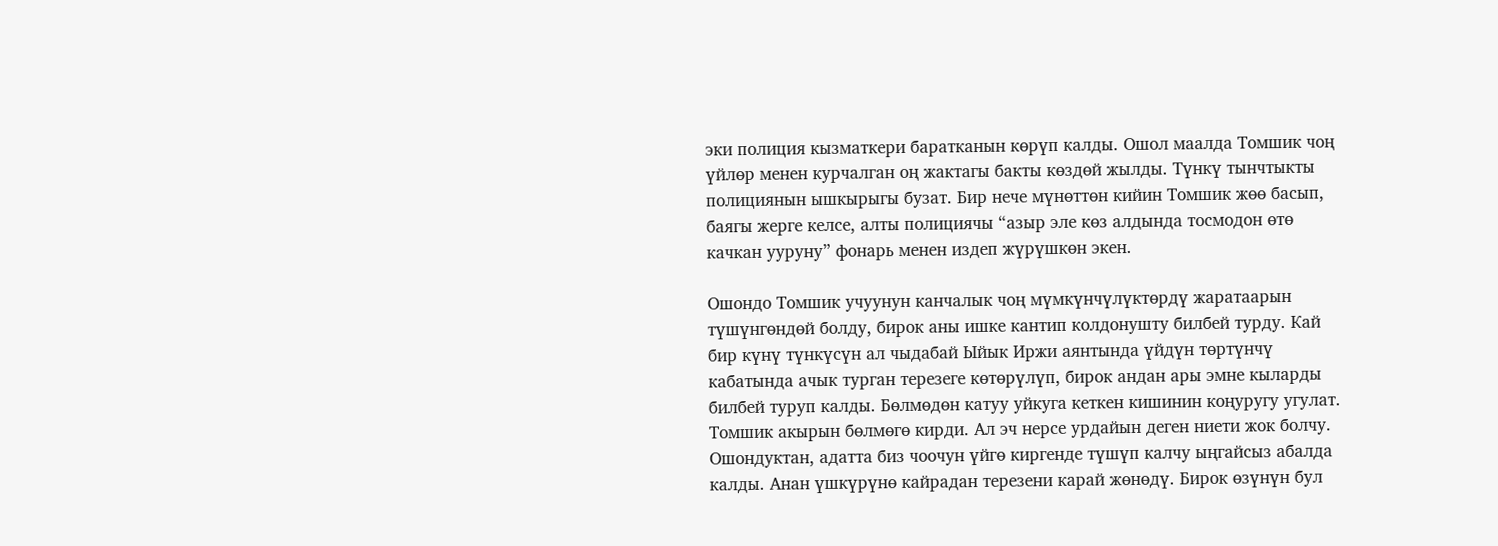эки полиция кызматкери баратканын көрүп калды. Ошол маалда Томшик чоң үйлөр менен курчалган оң жактагы бакты көздөй жылды. Түнкү тынчтыкты полициянын ышкырыгы бузат. Бир нече мүнөттөн кийин Томшик жөө басып, баягы жерге келсе, алты полициячы “азыр эле көз алдында тосмодон өтө качкан ууруну” фонарь менен издеп жүрүшкөн экен.

Ошондо Томшик учуунун канчалык чоң мүмкүнчүлүктөрдү жаратаарын түшүнгөндөй болду, бирок аны ишке кантип колдонушту билбей турду. Кай бир күнү түнкүсүн ал чыдабай Ыйык Иржи аянтында үйдүн төртүнчү кабатында ачык турган терезеге көтөрүлүп, бирок андан ары эмне кыларды билбей туруп калды. Бөлмөдөн катуу уйкуга кеткен кишинин коңуругу угулат. Томшик акырын бөлмөгө кирди. Ал эч нерсе урдайын деген ниети жок болчу. Ошондуктан, адатта биз чоочун үйгө киргенде түшүп калчу ыңгайсыз абалда калды. Анан үшкүрүнө кайрадан терезени карай жөнөдү. Бирок өзүнүн бул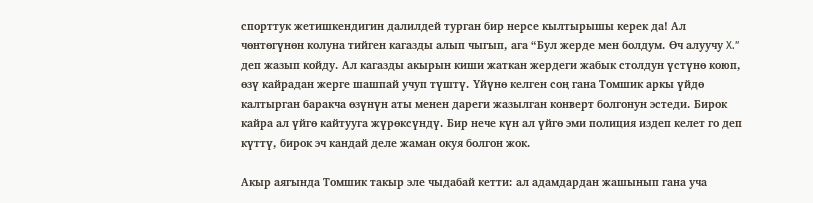спорттук жетишкендигин далилдей турган бир нерсе кылтырышы керек да! Ал чөнтөгүнөн колуна тийген кагазды алып чыгып, ага “Бул жерде мен болдум. Өч алуучу X.” деп жазып койду. Ал кагазды акырын киши жаткан жердеги жабык столдун үстүнө коюп, өзү кайрадан жерге шашпай учуп түштү. Үйүнө келген соң гана Томшик аркы үйдө калтырган баракча өзүнүн аты менен дареги жазылган конверт болгонун эстеди. Бирок кайра ал үйгө кайтууга жүрөксүндү. Бир нече күн ал үйгө эми полиция издеп келет го деп күттү, бирок эч кандай деле жаман окуя болгон жок.

Акыр аягында Томшик такыр эле чыдабай кетти: ал адамдардан жашынып гана уча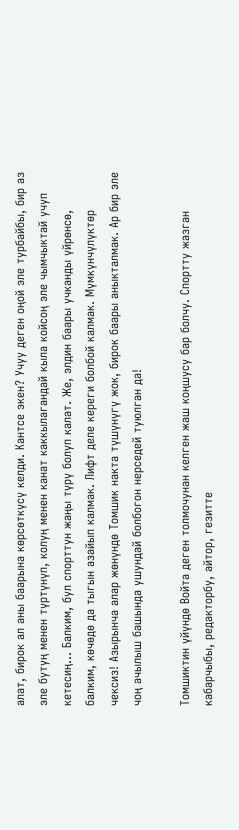алат, бирок ал аны баарына көрсөткүсү келди. Кантсе экен? Учуу деген оңой эле турбайбы, бир аз эле бутуң менен түртүнүп, колуң менен канат каккылагандай кыла койсоң эле чымчыктай учуп кетесиң… Балким, бул спорттун жаңы түрү болуп калат. Же, элдин баары учканды үйрөнсө, балким, көчөдө да тыгын азайып калмак. Лифт деле кереги болбой калмак. Мүмкүнчүлүктөр чексиз! Азырынча алар жөнүндө Томшик накта түшүнүгү жок, бирок баары аныкталмак. Ар бир эле чоң ачылыш башында ушундай болбогон нерседей туюлган да!

Томшиктин үйүндө Войта деген толмочунан келген жаш коңшусу бар болчу. Спортту жазган кабарчыбы, редакторбу, айтор, гезитте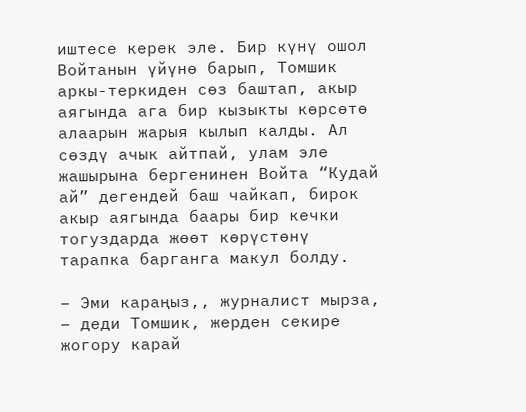иштесе керек эле. Бир күнү ошол Войтанын үйүнө барып, Томшик аркы-теркиден сөз баштап, акыр аягында ага бир кызыкты көрсөтө алаарын жарыя кылып калды. Ал сөздү ачык айтпай, улам эле жашырына бергенинен Войта “Кудай ай” дегендей баш чайкап, бирок акыр аягында баары бир кечки тогуздарда жөөт көрүстөнү тарапка барганга макул болду.

– Эми караңыз,, журналист мырза, – деди Томшик, жерден секире жогору карай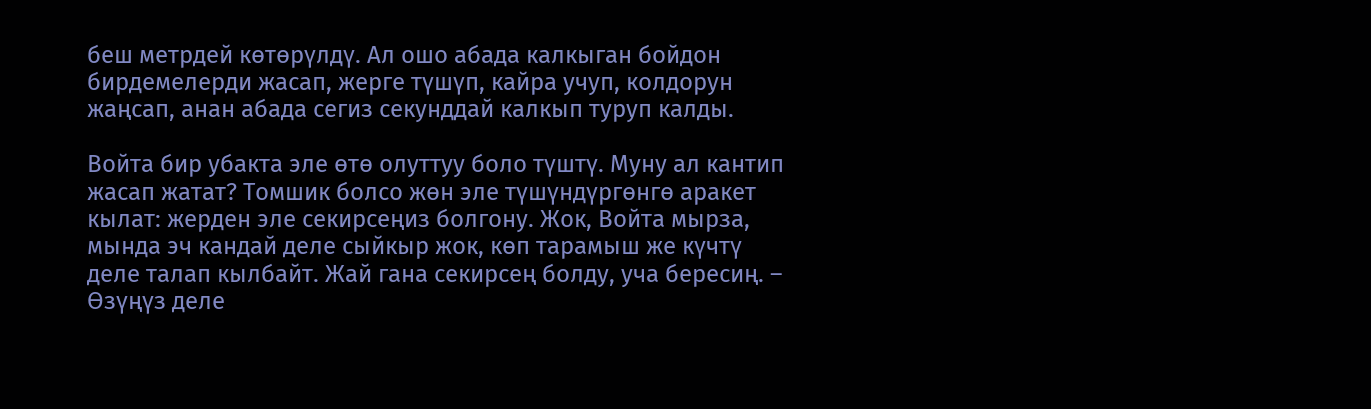беш метрдей көтөрүлдү. Ал ошо абада калкыган бойдон бирдемелерди жасап, жерге түшүп, кайра учуп, колдорун жаңсап, анан абада сегиз секунддай калкып туруп калды.

Войта бир убакта эле өтө олуттуу боло түштү. Муну ал кантип жасап жатат? Томшик болсо жөн эле түшүндүргөнгө аракет кылат: жерден эле секирсеңиз болгону. Жок, Войта мырза, мында эч кандай деле сыйкыр жок, көп тарамыш же күчтү деле талап кылбайт. Жай гана секирсең болду, уча бересиң. – Өзүңүз деле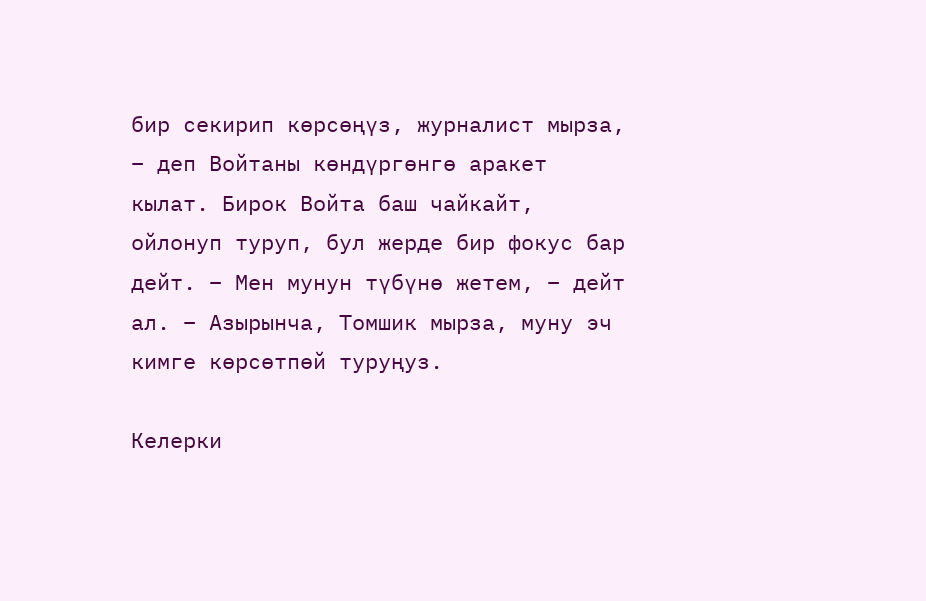бир секирип көрсөңүз, журналист мырза, – деп Войтаны көндүргөнгө аракет кылат. Бирок Войта баш чайкайт, ойлонуп туруп, бул жерде бир фокус бар дейт. – Мен мунун түбүнө жетем, – дейт ал. – Азырынча, Томшик мырза, муну эч кимге көрсөтпөй туруңуз.

Келерки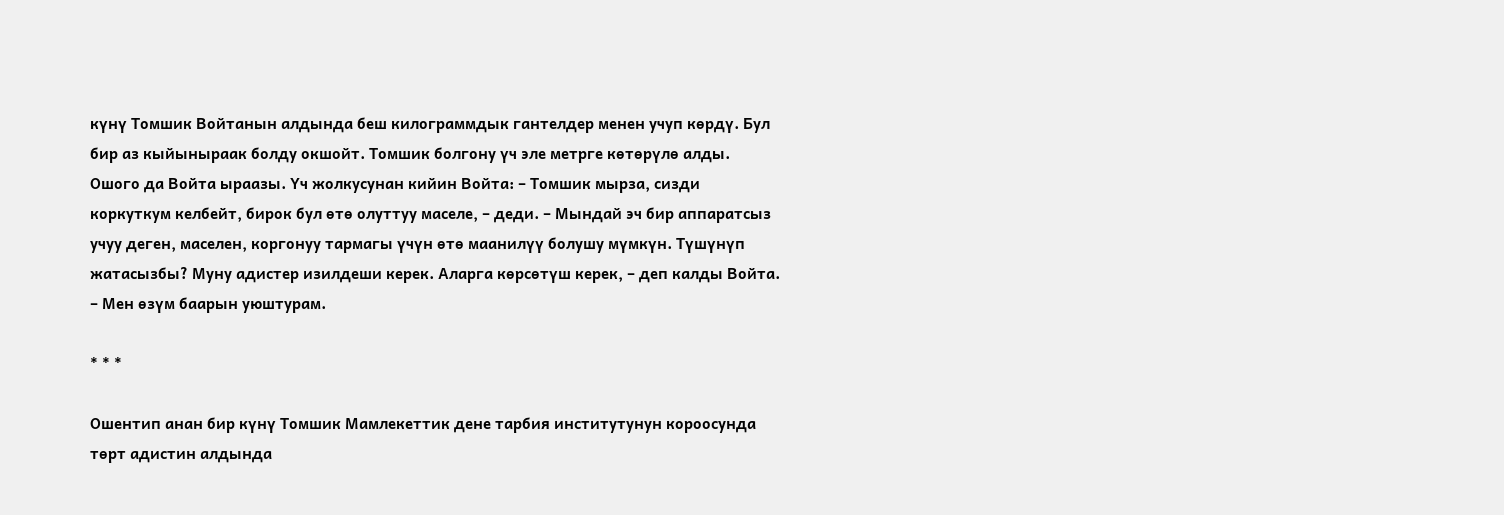күнү Томшик Войтанын алдында беш килограммдык гантелдер менен учуп көрдү. Бул бир аз кыйыныраак болду окшойт. Томшик болгону үч эле метрге көтөрүлө алды. Ошого да Войта ыраазы. Үч жолкусунан кийин Войта: – Томшик мырза, сизди коркуткум келбейт, бирок бул өтө олуттуу маселе, – деди. – Мындай эч бир аппаратсыз учуу деген, маселен, коргонуу тармагы үчүн өтө маанилүү болушу мүмкүн. Түшүнүп жатасызбы? Муну адистер изилдеши керек. Аларга көрсөтүш керек, – деп калды Войта. – Мен өзүм баарын уюштурам.

* * *

Ошентип анан бир күнү Томшик Мамлекеттик дене тарбия институтунун короосунда төрт адистин алдында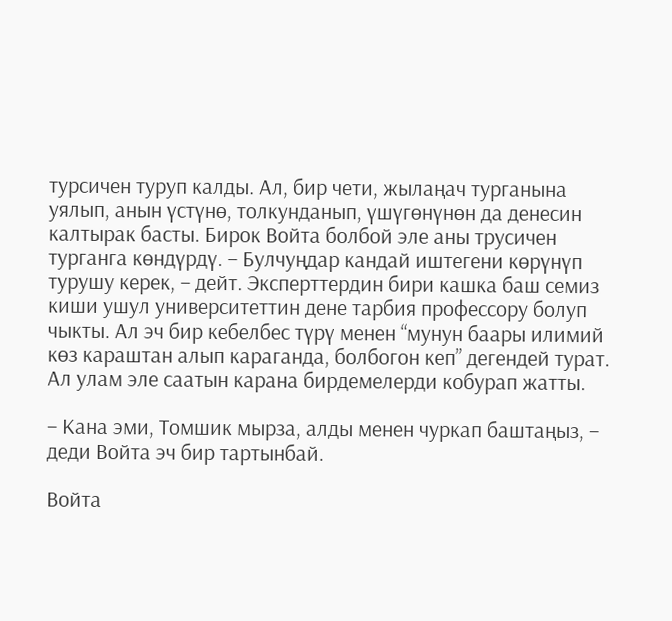турсичен туруп калды. Ал, бир чети, жылаңач турганына уялып, анын үстүнө, толкунданып, үшүгөнүнөн да денесин калтырак басты. Бирок Войта болбой эле аны трусичен турганга көндүрдү. – Булчуңдар кандай иштегени көрүнүп турушу керек, – дейт. Эксперттердин бири кашка баш семиз киши ушул университеттин дене тарбия профессору болуп чыкты. Ал эч бир кебелбес түрү менен “мунун баары илимий көз караштан алып караганда, болбогон кеп” дегендей турат. Ал улам эле саатын карана бирдемелерди кобурап жатты.

– Кана эми, Томшик мырза, алды менен чуркап баштаңыз, – деди Войта эч бир тартынбай.

Войта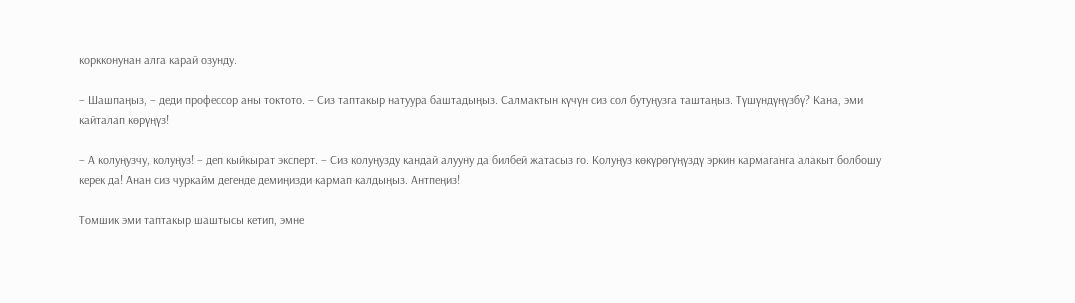коркконунан алга карай озунду.

– Шашпаңыз, – деди профессор аны токтото. – Сиз таптакыр натуура баштадыңыз. Салмактын күчүн сиз сол бутуңузга таштаңыз. Түшүндүңүзбү? Кана, эми кайталап көрүңүз!

– А колуңузчу, колуңуз! – деп кыйкырат эксперт. – Сиз колуңузду кандай алууну да билбей жатасыз го. Колуңуз көкүрөгүңүздү эркин кармаганга алакыт болбошу керек да! Анан сиз чуркайм дегенде демиңизди кармап калдыңыз. Антпеңиз!

Томшик эми таптакыр шаштысы кетип, эмне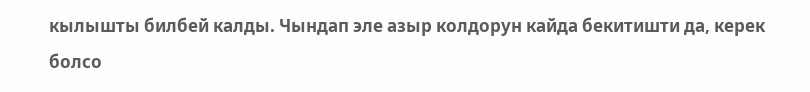кылышты билбей калды. Чындап эле азыр колдорун кайда бекитишти да, керек болсо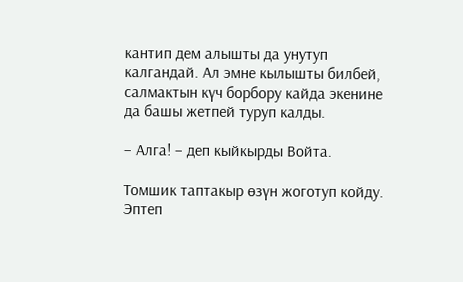кантип дем алышты да унутуп калгандай. Ал эмне кылышты билбей, салмактын күч борбору кайда экенине да башы жетпей туруп калды.

– Алга! – деп кыйкырды Войта.

Томшик таптакыр өзүн жоготуп койду. Эптеп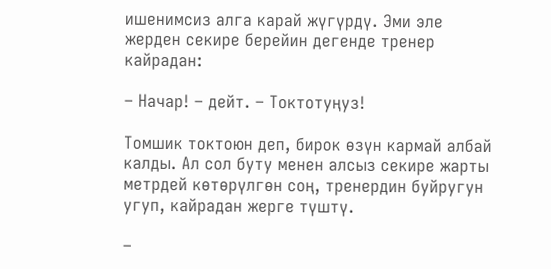ишенимсиз алга карай жүгүрдү. Эми эле жерден секире берейин дегенде тренер кайрадан:

– Начар! – дейт. – Токтотуңуз!

Томшик токтоюн деп, бирок өзүн кармай албай калды. Ал сол буту менен алсыз секире жарты метрдей көтөрүлгөн соң, тренердин буйругун угуп, кайрадан жерге түштү.

–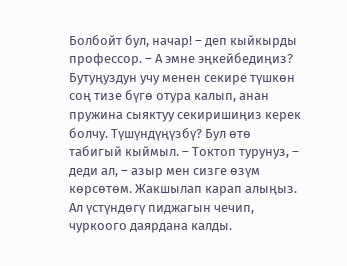Болбойт бул, начар! – деп кыйкырды профессор. – А эмне эңкейбедиңиз? Бутуңуздун учу менен секире түшкөн соң тизе бүгө отура калып, анан пружина сыяктуу секиришиңиз керек болчу. Түшүндүңүзбү? Бул өтө табигый кыймыл. – Токтоп турунуз, – деди ал, – азыр мен сизге өзүм көрсөтөм. Жакшылап карап алыңыз. Ал үстүндөгү пиджагын чечип, чуркоого даярдана калды.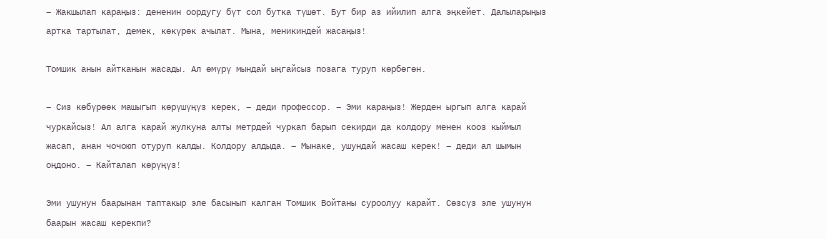– Жакшылап караңыз: дененин оордугу бүт сол бутка түшөт. Бут бир аз ийилип алга эңкейет. Далыларыңыз артка тартылат, демек, көкүрөк ачылат. Мына, меникиндей жасаңыз!

Томшик анын айтканын жасады. Ал өмүрү мындай ыңгайсыз позага туруп көрбөгөн.

– Сиз көбүрөөк машыгып көрүшүңүз керек, – деди профессор. – Эми караңыз! Жерден ыргып алга карай чуркайсыз! Ал алга карай жулкуна алты метрдей чуркап барып секирди да колдору менен кооз кыймыл жасап, анан чочоюп отуруп калды. Колдору алдыда. – Мынаке, ушундай жасаш керек! – деди ал шымын оңдоно. – Кайталап көрүңүз!

Эми ушунун баарынан таптакыр эле басынып калган Томшик Войтаны суроолуу карайт. Сөзсүз эле ушунун баарын жасаш керекпи?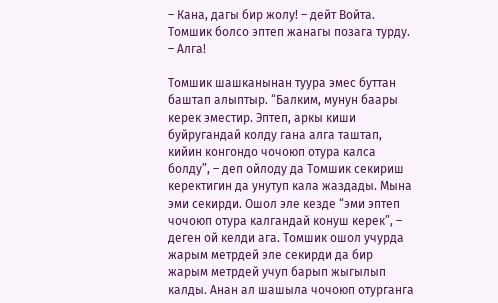– Кана, дагы бир жолу! – дейт Войта. Томшик болсо эптеп жанагы позага турду. – Алга!

Томшик шашканынан туура эмес буттан баштап алыптыр. “Балким, мунун баары керек эместир. Эптеп, аркы киши буйругандай колду гана алга таштап, кийин конгондо чочоюп отура калса болду”, – деп ойлоду да Томшик секириш керектигин да унутуп кала жаздады. Мына эми секирди. Ошол эле кезде “эми эптеп чочоюп отура калгандай конуш керек”, – деген ой келди ага. Томшик ошол учурда жарым метрдей эле секирди да бир жарым метрдей учуп барып жыгылып калды. Анан ал шашыла чочоюп отурганга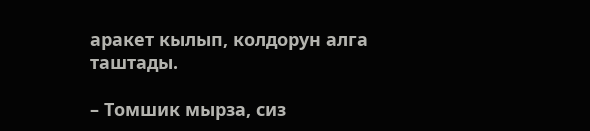аракет кылып, колдорун алга таштады.

– Томшик мырза, сиз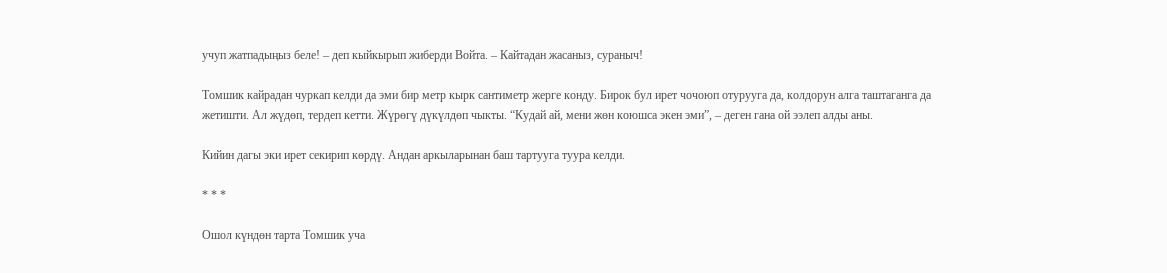учуп жатпадыңыз беле! – деп кыйкырып жиберди Войта. – Кайтадан жасаныз, сураныч!

Томшик кайрадан чуркап келди да эми бир метр кырк сантиметр жерге конду. Бирок бул ирет чочоюп отурууга да, колдорун алга таштаганга да жетишти. Ал жүдөп, тердеп кетти. Жүрөгү дүкүлдөп чыкты. “Кудай ай, мени жөн коюшса экен эми”, – деген гана ой ээлеп алды аны.

Кийин дагы эки ирет секирип көрдү. Андан аркыларынан баш тартууга туура келди.

* * *

Ошол күндөн тарта Томшик уча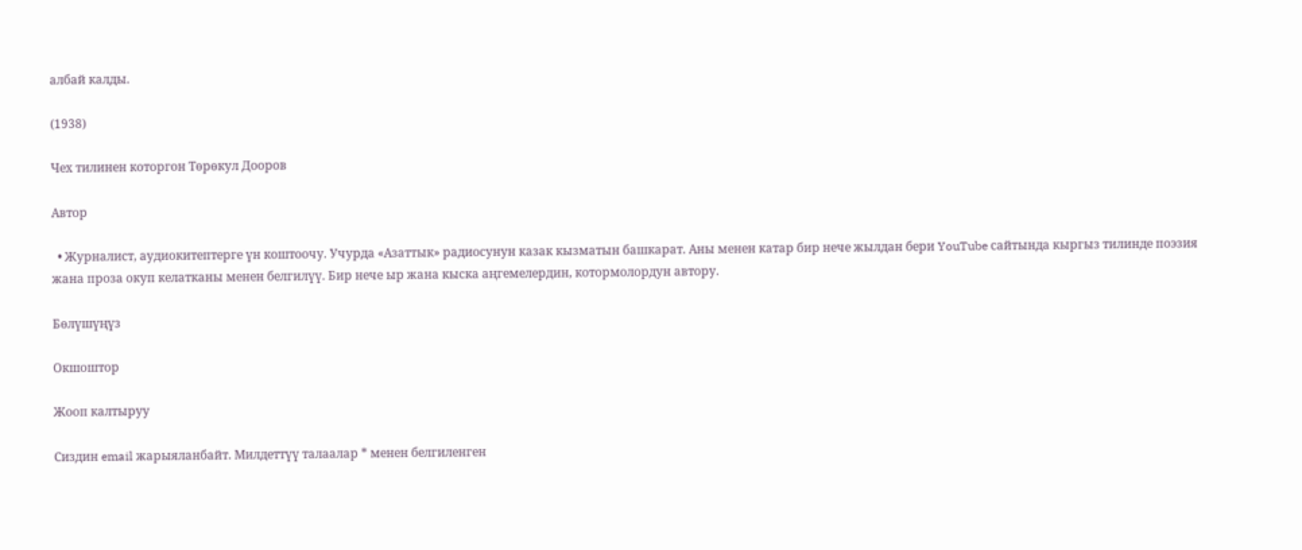албай калды.

(1938)

Чех тилинен которгон Төрөкул Дооров

Автор

  • Журналист, аудиокитептерге үн коштоочу. Учурда «Азаттык» радиосунун казак кызматын башкарат. Аны менен катар бир нече жылдан бери YouTube сайтында кыргыз тилинде поэзия жана проза окуп келатканы менен белгилүү. Бир нече ыр жана кыска аңгемелердин, котормолордун автору.

Бөлүшүңүз

Окшоштор

Жооп калтыруу

Сиздин email жарыяланбайт. Милдеттүү талаалар * менен белгиленген